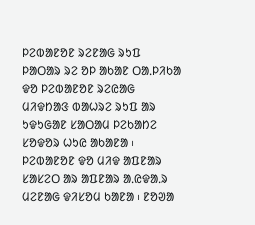ᱞᱮᱵᱟᱱᱚᱱ ᱨᱮᱱᱟᱜ ᱨᱩᱯ
ᱞᱟᱛᱟᱨ ᱨᱮ ᱚᱞ ᱟᱠᱟᱱ ᱛᱟᱹᱞᱤᱠᱟ ᱫᱚ ᱞᱮᱵᱟᱱᱚᱱ ᱨᱮᱭᱟᱜ ᱢᱤᱫᱴᱟᱝ ᱵᱟᱦᱨᱮ ᱨᱩᱯ ᱟᱨ ᱩᱫᱩᱜᱟᱱ ᱥᱟᱛᱟᱢ ᱞᱮᱠᱟᱴᱮ ᱥᱚᱫᱚᱨ ᱦᱩᱭ ᱟᱠᱟᱱᱟ ᱾
ᱞᱮᱵᱟᱱᱚᱱ ᱫᱚ ᱢᱤᱫ ᱟᱯᱱᱟᱨ ᱥᱟᱥᱮᱛ ᱟᱨ ᱟᱯᱱᱟᱨ ᱟᱹᱭᱫᱟᱹᱨ ᱢᱮᱱᱟᱜ ᱫᱤᱥᱚᱢ ᱠᱟᱱᱟ ᱾ ᱱᱚᱣᱟ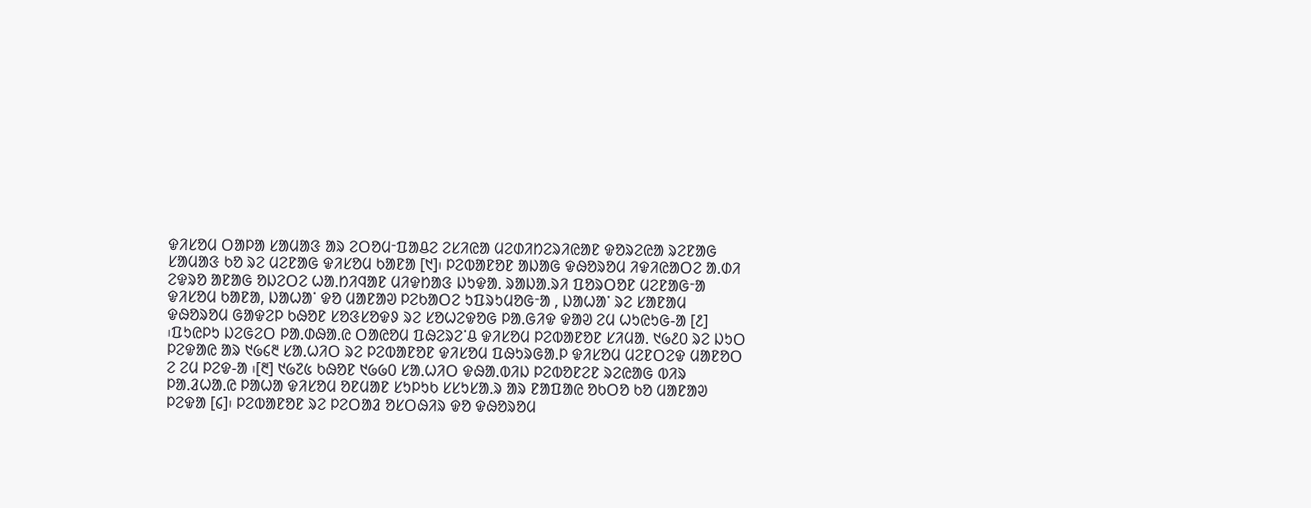ᱫᱤᱥᱚᱢ ᱛᱟᱞᱟ ᱥᱟᱢᱟᱝ ᱟᱨ ᱮᱛᱚᱢᱼᱯᱟᱪᱮ ᱮᱥᱤᱭᱟ ᱢᱮᱰᱤᱴᱮᱨᱤᱭᱟᱱ ᱫᱚᱨᱮᱭᱟ ᱨᱮᱱᱟᱜ ᱥᱟᱢᱟᱝ ᱠᱚ ᱨᱮ ᱢᱮᱱᱟᱜ ᱫᱤᱥᱚᱢ ᱠᱟᱱᱟ [᱑]᱾ ᱞᱮᱵᱟᱱᱚᱱ ᱟᱡᱟᱜ ᱫᱷᱚᱨᱚᱢ ᱤᱫᱤᱭᱟᱛᱮ ᱟᱹᱰᱤ ᱮᱫᱨᱚ ᱟᱱᱟᱜ ᱚᱡᱮᱛᱮ ᱦᱟᱹᱴᱤᱧᱟᱱ ᱢᱤᱫᱴᱟᱝ ᱡᱩᱫᱟᱹ ᱨᱟᱡᱟᱹᱨᱤ ᱯᱚᱨᱛᱚᱱ ᱢᱮᱱᱟᱜᱼᱟ ᱫᱤᱥᱚᱢ ᱠᱟᱱᱟ, ᱡᱟᱦᱟᱸ ᱫᱚ ᱢᱟᱱᱟᱣ ᱞᱮᱠᱟᱛᱮ ᱩᱯᱨᱩᱢᱚᱜᱼᱟ , ᱡᱟᱦᱟᱸ ᱨᱮ ᱥᱟᱱᱟᱢ ᱫᱷᱚᱨᱚᱢ ᱜᱟᱫᱮᱞ ᱠᱷᱚᱱ ᱥᱚᱝᱥᱚᱫᱽ ᱨᱮ ᱥᱚᱦᱮᱫᱚᱜ ᱞᱟᱹᱜᱤᱫ ᱫᱟᱣ ᱮᱢ ᱦᱩᱭᱩᱜ-ᱟ [᱒] ᱾ᱯᱩᱭᱞᱩ ᱡᱮᱜᱮᱛ ᱞᱟᱹᱰᱷᱟᱹᱭ ᱛᱟᱭᱚᱢ ᱯᱷᱮᱨᱮᱸᱪ ᱫᱤᱥᱚᱢ ᱞᱮᱵᱟᱱᱚᱱ ᱥᱤᱢᱟᱹ ᱑᱙᱒᱐ ᱨᱮ ᱡᱩᱛ ᱞᱮᱫᱟᱭ ᱟᱨ ᱑᱙᱔᱓ ᱥᱟᱹᱦᱤᱛ ᱨᱮ ᱞᱮᱵᱟᱱᱚᱱ ᱫᱤᱥᱚᱢ ᱯᱷᱩᱨᱜᱟᱹᱞ ᱫᱤᱥᱚᱢ ᱢᱮᱱᱛᱮᱫ ᱢᱟᱱᱚᱛ ᱮ ᱮᱢ ᱞᱮᱫ-ᱟ ᱾[᱓] ᱑᱙᱗᱕ ᱠᱷᱚᱱ ᱑᱙᱙᱐ ᱥᱟᱹᱦᱤᱛ ᱫᱷᱟᱹᱵᱤᱡ ᱞᱮᱵᱚᱱᱮᱱ ᱨᱮᱭᱟᱜ ᱵᱤᱨ ᱞᱟᱹᱲᱦᱟᱹᱭ ᱞᱟᱦᱟ ᱫᱤᱥᱚᱢ ᱚᱱᱢᱟᱱ ᱥᱩᱞᱩᱠ ᱥᱥᱩᱥᱟᱹᱨ ᱟᱨ ᱱᱟᱯᱟᱭ ᱚᱠᱛᱚ ᱠᱚ ᱢᱟᱱᱟᱣ ᱞᱮᱫᱟ [᱔]᱾ ᱞᱮᱵᱟᱱᱚᱱ ᱨᱮ ᱞᱮᱛᱟᱲ ᱚᱥᱛᱷᱤᱨ ᱫᱚ ᱫᱷᱚᱨᱚᱢ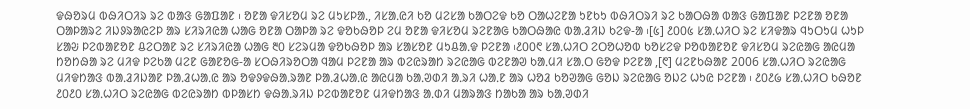ᱫᱷᱚᱨᱢ ᱵᱷᱤᱛᱤᱨ ᱨᱮ ᱵᱟᱝ ᱜᱟᱯᱟᱱ ᱾ ᱚᱱᱟ ᱫᱤᱥᱚᱢ ᱨᱮ ᱢᱩᱥᱞᱟᱹ, ᱤᱥᱟᱹᱭᱤ ᱠᱚ ᱢᱮᱥᱟ ᱠᱟᱛᱮᱫ ᱠᱚ ᱛᱟᱦᱮᱱᱟ ᱩᱱᱠᱩ ᱵᱷᱤᱛᱨᱤ ᱨᱮ ᱠᱟᱛᱷᱟ ᱵᱟᱝ ᱜᱟᱯᱟᱱ ᱞᱮᱱᱟ ᱚᱱᱟ ᱛᱟᱞᱟᱨᱮ ᱤᱡᱽᱨᱟᱭᱮᱞ ᱟᱨ ᱥᱤᱨᱤᱭᱟ ᱦᱟᱜ ᱚᱱᱟ ᱛᱟᱞᱟ ᱨᱮ ᱫᱚᱠᱷᱚᱞ ᱮᱢ ᱚᱱᱟ ᱫᱤᱥᱚᱢ ᱨᱮᱱᱟᱜ ᱠᱟᱛᱷᱟᱭ ᱵᱟᱹᱲᱤᱡ ᱠᱮᱫ-ᱟ ᱾[᱕] ᱒᱐᱐᱕ ᱥᱟᱹᱦᱤᱛ ᱨᱮ ᱥᱤᱫᱟᱨ ᱧᱩᱛᱩᱢ ᱦᱩᱞ ᱥᱟᱶ ᱞᱮᱵᱟᱱᱚᱱ ᱪᱮᱛᱟᱱ ᱨᱮ ᱥᱤᱨᱤᱭᱟ ᱦᱟᱜ ᱓᱐ ᱥᱮᱨᱢᱟ ᱫᱚᱠᱷᱚᱞ ᱟᱨ ᱥᱟᱥᱚᱱ ᱢᱩᱪᱟᱹᱫ ᱞᱮᱱᱟ ᱾᱒᱐᱐᱖ ᱥᱟᱹᱦᱤᱛ ᱮᱛᱚᱦᱚᱵ ᱠᱚᱥᱮᱫ ᱞᱚᱵᱟᱱᱚᱱ ᱫᱤᱥᱚᱢ ᱨᱮᱭᱟᱜ ᱟᱭᱢᱟ ᱴᱚᱴᱷᱟ ᱨᱮ ᱢᱤᱫ ᱞᱮᱠᱟ ᱢᱮᱱ ᱜᱟᱱᱚᱜ-ᱟ ᱥᱛᱷᱤᱨᱚᱛᱟ ᱧᱟᱢ ᱞᱮᱱᱟ ᱟᱨ ᱵᱮᱭᱨᱟᱴ ᱨᱮᱭᱟᱜ ᱵᱮᱱᱟᱣ ᱠᱟᱹᱢᱤ ᱥᱟᱹᱛ ᱜᱚᱫ ᱞᱮᱱᱟ ,[᱖] ᱢᱮᱱᱠᱷᱟᱱ 2006 ᱥᱟᱹᱦᱤᱛ ᱨᱮᱭᱟᱜ ᱢᱤᱫᱴᱟᱝ ᱵᱟᱹᱲᱤᱡᱟᱱ ᱞᱟᱹᱲᱦᱟᱹᱭ ᱟᱨ ᱚᱫᱽᱫᱷᱟᱹᱨᱟᱱ ᱞᱟᱹᱲᱦᱟᱹᱭ ᱟᱭᱢᱟ ᱠᱟᱹᱣᱰᱤ ᱟᱹᱨᱤ ᱦᱟᱹᱱ ᱟᱨ ᱦᱚᱲ ᱠᱚᱣᱟᱜ ᱜᱚᱡ ᱨᱮᱭᱟᱜ ᱚᱡᱮ ᱦᱩᱭ ᱞᱮᱱᱟ ᱾ ᱒᱐᱒᱙ ᱥᱟᱹᱦᱤᱛ ᱠᱷᱚᱱ ᱒᱐᱒᱐ ᱥᱟᱹᱦᱤᱛ ᱨᱮᱭᱟᱜ ᱵᱮᱭᱨᱟᱴ ᱵᱞᱟᱥᱴ ᱫᱷᱟᱹᱨᱤᱡ ᱞᱮᱵᱟᱱᱚᱱ ᱢᱤᱫᱴᱟᱝ ᱟᱹᱰᱤ ᱢᱟᱨᱟᱝ ᱴᱟᱠᱟ ᱟᱨ ᱠᱟᱹᱣᱰᱤ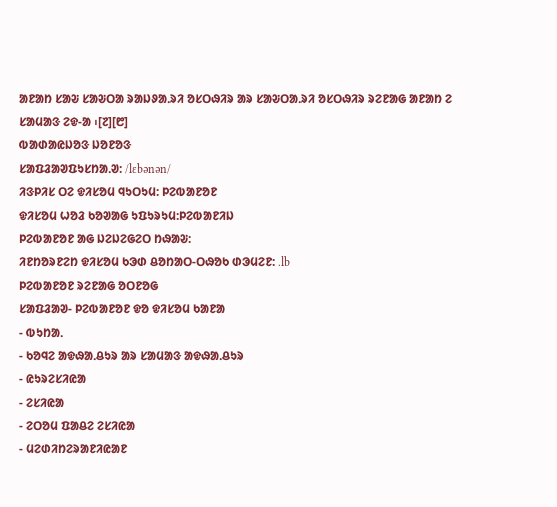ᱟᱱᱟᱴ ᱥᱟᱶ ᱥᱟᱶᱛᱟ ᱨᱟᱡᱽᱟᱹᱨᱤ ᱚᱥᱛᱷᱤᱨ ᱟᱨ ᱥᱟᱶᱛᱟᱹᱨᱤ ᱚᱥᱛᱷᱤᱨ ᱨᱮᱱᱟᱜ ᱟᱱᱟᱴ ᱮ ᱥᱟᱢᱟᱝ ᱮᱫ-ᱟ ᱾[᱗][᱘]
ᱵᱟᱰᱟᱭᱡᱚᱝ ᱡᱚᱱᱚᱝ
ᱥᱟᱯᱲᱟᱣᱯᱩᱥᱴᱟᱹᱣ: /lɛbənən/
ᱤᱝᱞᱤᱥ ᱛᱮ ᱫᱤᱥᱚᱢ ᱧᱩᱛᱩᱢ: ᱞᱮᱵᱟᱱᱚᱱ
ᱫᱤᱥᱚᱢ ᱦᱚᱲ ᱠᱚᱣᱟᱜ ᱩᱯᱩᱨᱩᱢ:ᱞᱮᱵᱟᱱᱤᱡ
ᱞᱮᱵᱟᱱᱚᱱ ᱟᱜ ᱡᱮᱡᱮᱜᱮᱛ ᱴᱷᱟᱶ:
ᱤᱱᱴᱚᱨᱱᱮᱴ ᱫᱤᱥᱚᱢ ᱠᱳᱰ ᱪᱚᱴᱟᱛ-ᱛᱷᱚᱠ ᱰᱳᱢᱮᱱ: .lb
ᱞᱮᱵᱟᱱᱚᱱ ᱨᱮᱱᱟᱜ ᱚᱛᱱᱚᱜ
ᱥᱟᱯᱲᱟᱣ- ᱞᱮᱵᱟᱱᱚᱱ ᱫᱚ ᱫᱤᱥᱚᱢ ᱠᱟᱱᱟ
- ᱵᱩᱴᱟᱹ
- ᱠᱚᱧᱮ ᱟᱫᱷᱟᱹᱪᱩᱨ ᱟᱨ ᱥᱟᱢᱟᱝ ᱟᱫᱷᱟᱹᱪᱩᱨ
- ᱭᱩᱨᱮᱥᱤᱭᱟ
- ᱮᱥᱤᱭᱟ
- ᱮᱛᱚᱢ ᱯᱟᱪᱮ ᱮᱥᱤᱭᱟ
- ᱢᱮᱰᱤᱴᱮᱨᱟᱱᱤᱭᱟᱱ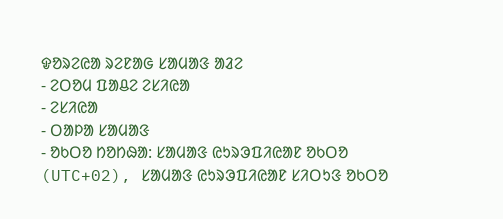ᱫᱚᱨᱮᱭᱟ ᱨᱮᱱᱟᱜ ᱥᱟᱢᱟᱝ ᱟᱲᱮ
- ᱮᱛᱚᱢ ᱯᱟᱪᱮ ᱮᱥᱤᱭᱟ
- ᱮᱥᱤᱭᱟ
- ᱛᱟᱞᱟ ᱥᱟᱢᱟᱝ
- ᱚᱠᱛᱚ ᱴᱚᱴᱷᱟ: ᱥᱟᱢᱟᱝ ᱭᱩᱨᱳᱯᱤᱭᱟᱱ ᱚᱠᱛᱚ (UTC+02), ᱥᱟᱢᱟᱝ ᱭᱩᱨᱳᱯᱤᱭᱟᱱ ᱥᱤᱛᱩᱝ ᱚᱠᱛᱚ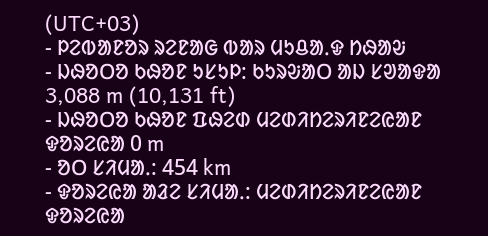(UTC+03)
- ᱞᱮᱵᱟᱱᱚᱨ ᱨᱮᱱᱟᱜ ᱵᱟᱨ ᱢᱩᱪᱟᱹᱫ ᱴᱷᱟᱶ
- ᱡᱷᱚᱛᱚ ᱠᱷᱚᱱ ᱩᱥᱩᱞ: ᱠᱩᱨᱶᱟᱛ ᱟᱡ ᱥᱣᱟᱫᱟ 3,088 m (10,131 ft)
- ᱡᱷᱚᱛᱚ ᱠᱷᱚᱱ ᱯᱷᱮᱰ ᱢᱮᱰᱤᱴᱮᱨᱤᱱᱮᱭᱟᱱ ᱫᱚᱨᱮᱭᱟ 0 m
- ᱚᱛ ᱥᱤᱢᱟᱹ: 454 km
- ᱫᱚᱨᱮᱭᱟ ᱟᱲᱮ ᱥᱤᱢᱟᱹ: ᱢᱮᱰᱤᱴᱮᱨᱤᱱᱮᱭᱟᱱ ᱫᱚᱨᱮᱭᱟ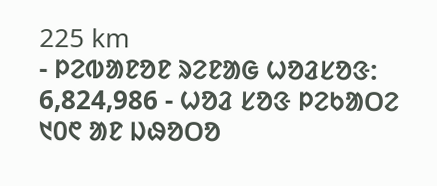225 km
- ᱞᱮᱵᱟᱱᱚᱱ ᱨᱮᱱᱟᱜ ᱦᱚᱲᱥᱚᱝ: 6,824,986 - ᱦᱚᱲ ᱥᱚᱝ ᱞᱮᱠᱟᱛᱮ ᱑᱐᱖ ᱟᱱ ᱡᱷᱚᱛᱚ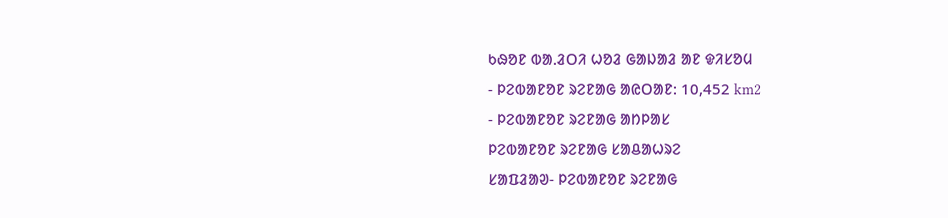ᱠᱷᱚᱱ ᱵᱟᱹᱲᱛᱤ ᱦᱚᱲ ᱜᱟᱡᱟᱲ ᱟᱱ ᱫᱤᱥᱚᱢ
- ᱞᱮᱵᱟᱱᱚᱱ ᱨᱮᱱᱟᱜ ᱟᱭᱛᱟᱱ: 10,452 km2
- ᱞᱮᱵᱟᱱᱚᱱ ᱨᱮᱱᱟᱜ ᱟᱴᱞᱟᱥ
ᱞᱮᱵᱟᱱᱚᱱ ᱨᱮᱱᱟᱜ ᱥᱟᱪᱟᱦᱨᱮ
ᱥᱟᱯᱲᱟᱣ- ᱞᱮᱵᱟᱱᱚᱱ ᱨᱮᱱᱟᱜ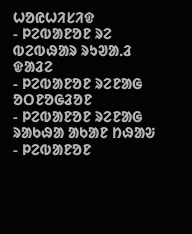ᱦᱚᱭᱦᱤᱥᱤᱫ
- ᱞᱮᱵᱟᱱᱚᱱ ᱨᱮ ᱵᱮᱵᱷᱟᱨ ᱨᱩᱣᱟᱹᱲ ᱫᱟᱲᱮ
- ᱞᱮᱵᱟᱱᱚᱱ ᱨᱮᱱᱟᱜ ᱚᱛᱱᱚᱜᱲᱚᱱ
- ᱞᱮᱵᱟᱱᱚᱱ ᱨᱮᱱᱟᱜ ᱨᱟᱠᱷᱟ ᱟᱠᱟᱱ ᱴᱷᱟᱶ
- ᱞᱮᱵᱟᱱᱚᱱ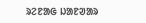ᱨᱮᱱᱟᱜ ᱡᱟᱱᱣᱟᱨ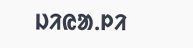ᱡᱤᱭᱟᱹᱞᱤ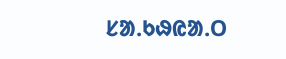ᱥᱟᱹᱠᱷᱭᱟᱹᱛ